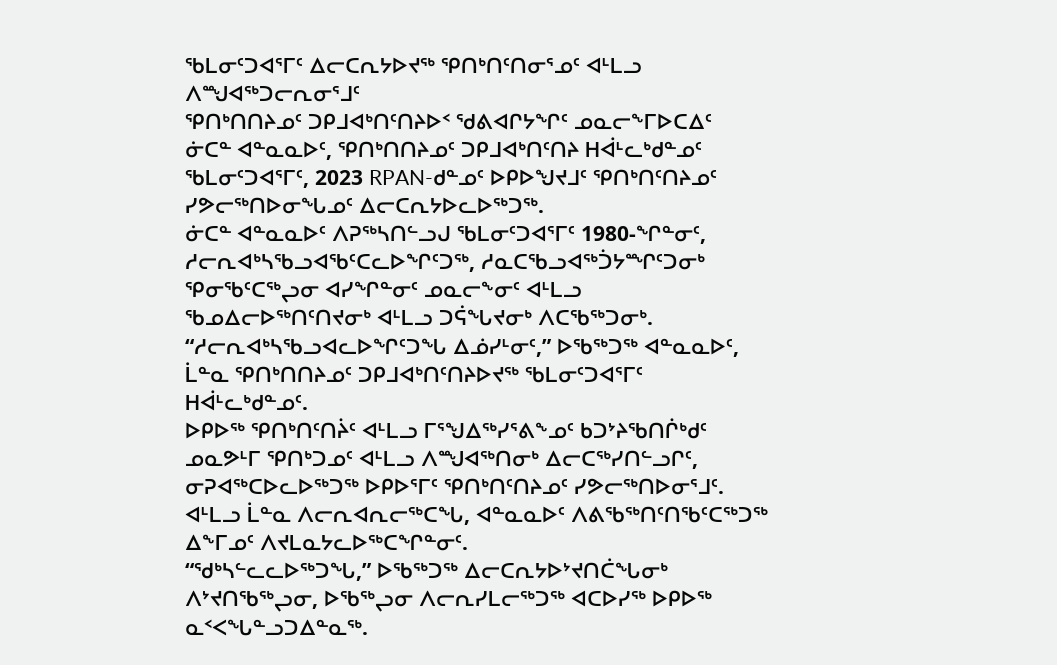ᖃᒪᓂᑦᑐᐊᕐᒥᑦ ᐃᓕᑕᕆᔭᐅᔪᖅ ᕿᑎᒃᑎᑦᑎᓂᕐᓄᑦ ᐊᒻᒪᓗ ᐱᙳᐊᖅᑐᓕᕆᓂᕐᒧᑦ
ᕿᑎᒃᑎᑎᔨᓄᑦ ᑐᑭᒧᐊᒃᑎᑦᑎᔨᐅᑉ ᖁᕕᐊᒋᔭᖏᑦ ᓄᓇᓕᖕᒥᐅᑕᐃᑦ
ᓃᑕᓐ ᐊᓐᓇᓇᐅᑦ, ᕿᑎᒃᑎᑎᔨᓄᑦ ᑐᑭᒧᐊᒃᑎᑦᑎᔨ ᕼᐋᒻᓚᒃᑯᓐᓄᑦ ᖃᒪᓂᑦᑐᐊᕐᒥᑦ, 2023 RPAN-ᑯᓐᓄᑦ ᐅᑭᐅᖑᔪᒧᑦ ᕿᑎᒃᑎᑦᑎᔨᓄᑦ ᓯᕗᓕᖅᑎᐅᓂᖓᓄᑦ ᐃᓕᑕᕆᔭᐅᓚᐅᖅᑐᖅ.
ᓃᑕᓐ ᐊᓐᓇᓇᐅᑦ ᐱᕈᖅᓴᑎᓪᓗᒍ ᖃᒪᓂᑦᑐᐊᕐᒥᑦ 1980-ᖏᓐᓂᑦ, ᓱᓕᕆᐊᒃᓴᖃᓗᐊᖃᑦᑕᓚᐅᖏᑦᑐᖅ, ᓱᓇᑕᖃᓗᐊᖅᑑᔭᙱᑦᑐᓂᒃ ᕿᓂᖃᑦᑕᖅᖢᓂ ᐊᓯᖏᓐᓂᑦ ᓄᓇᓕᖕᓂᑦ ᐊᒻᒪᓗ ᖃᓄᐃᓕᐅᖅᑎᑦᑎᔪᓂᒃ ᐊᒻᒪᓗ ᑐᕌᖓᔪᓂᒃ ᐱᑕᖃᖅᑐᓂᒃ.
“ᓱᓕᕆᐊᒃᓴᖃᓗᐊᓚᐅᖏᑦᑐᖓ ᐃᓅᓯᒻᓂᑦ,” ᐅᖃᖅᑐᖅ ᐊᓐᓇᓇᐅᑦ, ᒫᓐᓇ ᕿᑎᒃᑎᑎᔨᓄᑦ ᑐᑭᒧᐊᒃᑎᑦᑎᔨᐅᔪᖅ ᖃᒪᓂᑦᑐᐊᕐᒥᑦ ᕼᐋᒻᓚᒃᑯᓐᓄᑦ.
ᐅᑭᐅᖅ ᕿᑎᒃᑎᑦᑎᔩᑦ ᐊᒻᒪᓗ ᒥᕐᖑᐃᖅᓯᕐᕕᖕᓄᑦ ᑲᑐᔾᔨᖃᑎᒌᒃᑯᑦ ᓄᓇᕗᒻᒥ ᕿᑎᒃᑐᓄᑦ ᐊᒻᒪᓗ ᐱᙳᐊᖅᑎᓂᒃ ᐃᓕᑕᖅᓯᑎᓪᓗᒋᑦ, ᓂᕈᐊᖅᑕᐅᓚᐅᖅᑐᖅ ᐅᑭᐅᕐᒥᑦ ᕿᑎᒃᑎᑦᑎᔨᓄᑦ ᓯᕗᓕᖅᑎᐅᓂᕐᒧᑦ. ᐊᒻᒪᓗ ᒫᓐᓇ ᐱᓕᕆᐊᕆᓕᖅᑕᖓ, ᐊᓐᓇᓇᐅᑦ ᐱᕕᖃᖅᑎᑦᑎᖃᑦᑕᖅᑐᖅ ᐃᖕᒥᓄᑦ ᐱᔪᒪᓇᔭᓚᐅᖅᑕᖏᓐᓂᑦ.
“ᖁᒃᓴᓪᓚᓚᐅᖅᑐᖓ,” ᐅᖃᖅᑐᖅ ᐃᓕᑕᕆᔭᐅᔾᔪᑎᑖᖓᓂᒃ ᐱᔾᔪᑎᖃᖅᖢᓂ, ᐅᖃᖅᖢᓂ ᐱᓕᕆᓯᒪᓕᖅᑐᖅ ᐊᑕᐅᓯᖅ ᐅᑭᐅᖅ ᓇᑉᐸᖓᓐᓗᑐᐃᓐᓇᖅ.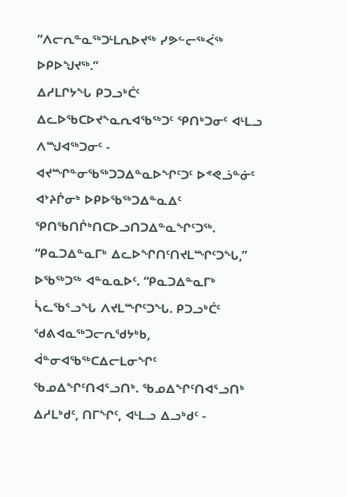“ᐱᓕᕆᓐᓇᖅᑐᒻᒪᕆᐅᔪᖅ ᓯᕗᓪᓕᖅᐹᖅ ᐅᑭᐅᖑᔪᖅ.”
ᐃᓱᒪᒋᔭᖓ ᑭᑐᓗᒃᑖᑦ ᐃᓚᐅᖃᑕᐅᔪᖕᓇᕆᐊᖃᖅᑐᑦ ᕿᑎᒃᑐᓂᑦ ᐊᒻᒪᓗ ᐱᙳᐊᖅᑐᓂᑦ - ᐊᔪᙱᓐᓂᖃᖅᑐᑐᐃᓐᓇᐅᖏᑦᑐᑦ ᐅᕝᕙᓘᓐᓃᑦ ᐊᔾᔨᒌᓂᒃ ᐅᑭᐅᖃᖅᑐᐃᓐᓇᐃᑦ ᕿᑎᖃᑎᒌᒃᑎᑕᐅᓗᑎᑐᐃᓐᓇᖏᑦᑐᖅ.
“ᑭᓇᑐᐃᓐᓇᒥᒃ ᐃᓚᐅᖏᑎᑦᑎᔪᒪᙱᑦᑐᖓ,” ᐅᖃᖅᑐᖅ ᐊᓐᓇᓇᐅᑦ. “ᑭᓇᑐᐃᓐᓇᒥᒃ ᓵᓚᖃᕐᓗᖓ ᐱᔪᒪᙱᑦᑐᖓ. ᑭᑐᓗᒃᑖᑦ ᖁᕕᐊᓇᖅᑐᓕᕆᖁᔭᒃᑲ, ᐋᓐᓂᐊᖃᖅᑕᐃᓕᒪᓂᖏᑦ ᖃᓄᐃᖏᑦᑎᐊᕐᓗᑎᒃ. ᖃᓄᐃᖏᑦᑎᐊᕐᓗᑎᒃ ᐃᓱᒪᒃᑯᑦ, ᑎᒥᖏᑦ, ᐊᒻᒪᓗ ᐃᓗᒃᑯᑦ -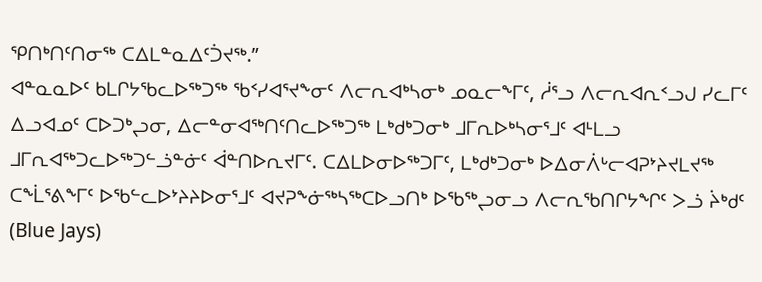ᕿᑎᒃᑎᑦᑎᓂᖅ ᑕᐃᒪᓐᓇᐃᑦᑑᔪᖅ.”
ᐊᓐᓇᓇᐅᑦ ᑲᒪᒋᔭᖃᓚᐅᖅᑐᖅ ᖃᑉᓯᐊᕐᔪᖕᓂᑦ ᐱᓕᕆᐊᒃᓴᓂᒃ ᓄᓇᓕᖕᒥᑦ, ᓲᕐᓗ ᐱᓕᕆᐊᕆᑉᓗᒍ ᓯᓚᒥᑦ ᐃᓗᐊᓄᑦ ᑕᐅᑐᒃᖢᓂ, ᐃᓕᓐᓂᐊᖅᑎᑦᑎᓚᐅᖅᑐᖅ ᒪᒃᑯᒃᑐᓂᒃ ᒧᒥᕆᐅᒃᓴᓂᕐᒧᑦ ᐊᒻᒪᓗ ᒧᒥᕆᐊᖅᑐᓚᐅᖅᑐᓪᓘᓐᓃᑦ ᐋᓐᑎᐅᕆᔪᒥᑦ. ᑕᐃᒪᐅᓂᐅᖅᑐᒥᑦ, ᒪᒃᑯᒃᑐᓂᒃ ᐅᐃᓂᐲᒡᓕᐊᕈᔾᔨᔪᒪᔪᖅ ᑕᖕᒫᕐᕕᖕᒥᑦ ᐅᖃᓪᓚᐅᔾᔨᔨᐅᓂᕐᒧᑦ ᐊᔪᕈᖕᓃᖅᓴᖅᑕᐅᓗᑎᒃ ᐅᖃᖅᖢᓂᓗ ᐱᓕᕆᖃᑎᒋᔭᖏᑦ ᐳᓘ ᔩᒃᑯᑦ (Blue Jays)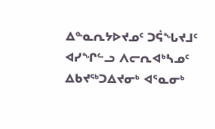ᐃᓐᓇᕆᔭᐅᔪᓄᑦ ᑐᕌᖓᔪᒧᑦ ᐊᓯᖏᓪᓗ ᐱᓕᕆᐊᒃᓴᓄᑦ ᐃᑲᔪᖅᑐᐃᔪᓂᒃ ᐊᕐᓇᓂᒃ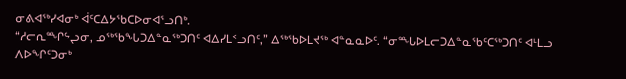ᓂᕕᐊᖅᓯᐊᓂᒃ ᐋᑦᑕᐃᔭᖃᑕᐅᓂᐊᕐᓗᑎᒃ.
“ᓱᓕᕆᙱᖦᖢᓂ, ᓄᖅᖃᖓᑐᐃᓐᓇᖅᑐᑎᑦ ᐊᐃᓯᒪᑉᓗᑎᑦ,” ᐃᖅᖃᐅᒪᔪᖅ ᐊᓐᓇᓇᐅᑦ. “ᓂᙵᐅᒪᓕᑐᐃᓐᓇᖃᑦᑕᖅᑐᑎᑦ ᐊᒻᒪᓗ ᐱᐅᖏᑦᑐᓂᒃ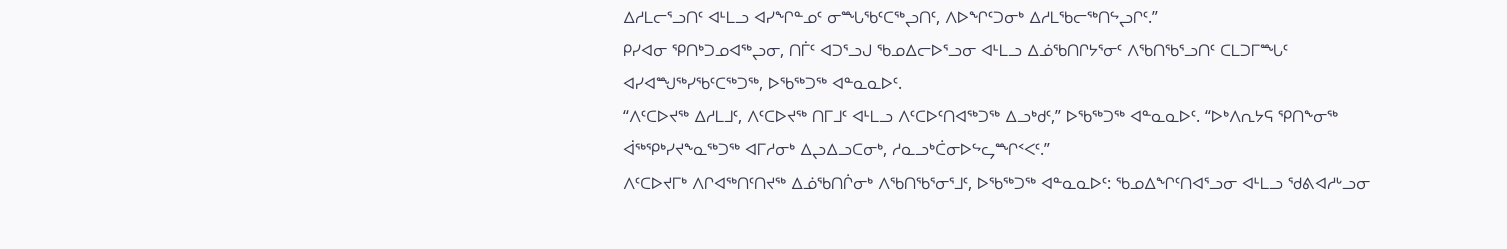ᐃᓱᒪᓕᕐᓗᑎᑦ ᐊᒻᒪᓗ ᐊᓯᖏᓐᓄᑦ ᓂᙵᖃᑦᑕᖅᖢᑎᑦ, ᐱᐅᖏᑦᑐᓂᒃ ᐃᓱᒪᖃᓕᖅᑎᖦᖢᒋᑦ.”
ᑭᓯᐊᓂ ᕿᑎᒃᑐᓄᐊᖅᖢᓂ, ᑎᒦᑦ ᐊᑐᕐᓗᒍ ᖃᓄᐃᓕᐅᕐᓗᓂ ᐊᒻᒪᓗ ᐃᓅᖃᑎᒋᔭᕐᓂᑦ ᐱᖃᑎᖃᕐᓗᑎᑦ ᑕᒪᑐᒥᙵᑦ ᐊᓯᐊᙳᖅᓯᖃᑦᑕᖅᑐᖅ, ᐅᖃᖅᑐᖅ ᐊᓐᓇᓇᐅᑦ.
“ᐱᑦᑕᐅᔪᖅ ᐃᓱᒪᒧᑦ, ᐱᑦᑕᐅᔪᖅ ᑎᒥᒧᑦ ᐊᒻᒪᓗ ᐱᑦᑕᐅᑦᑎᐊᖅᑐᖅ ᐃᓗᒃᑯᑦ,” ᐅᖃᖅᑐᖅ ᐊᓐᓇᓇᐅᑦ. “ᐅᒃᐱᕆᔭᕋ ᕿᑎᖕᓂᖅ ᐋᖅᕿᒃᓯᔪᖕᓇᖅᑐᖅ ᐊᒥᓱᓂᒃ ᐃᖢᐃᓗᑕᓂᒃ, ᓱᓇᓗᒃᑖᓂᐅᖦᖤᙱᑉᐸᑦ.”
ᐱᑦᑕᐅᔪᒥᒃ ᐱᒋᐊᖅᑎᑦᑎᔪᖅ ᐃᓅᖃᑎᒌᓂᒃ ᐱᖃᑎᖃᕐᓂᕐᒧᑦ, ᐅᖃᖅᑐᖅ ᐊᓐᓇᓇᐅᑦ: ᖃᓄᐃᖏᑦᑎᐊᕐᓗᓂ ᐊᒻᒪᓗ ᖁᕕᐊᓱᒡᓗᓂ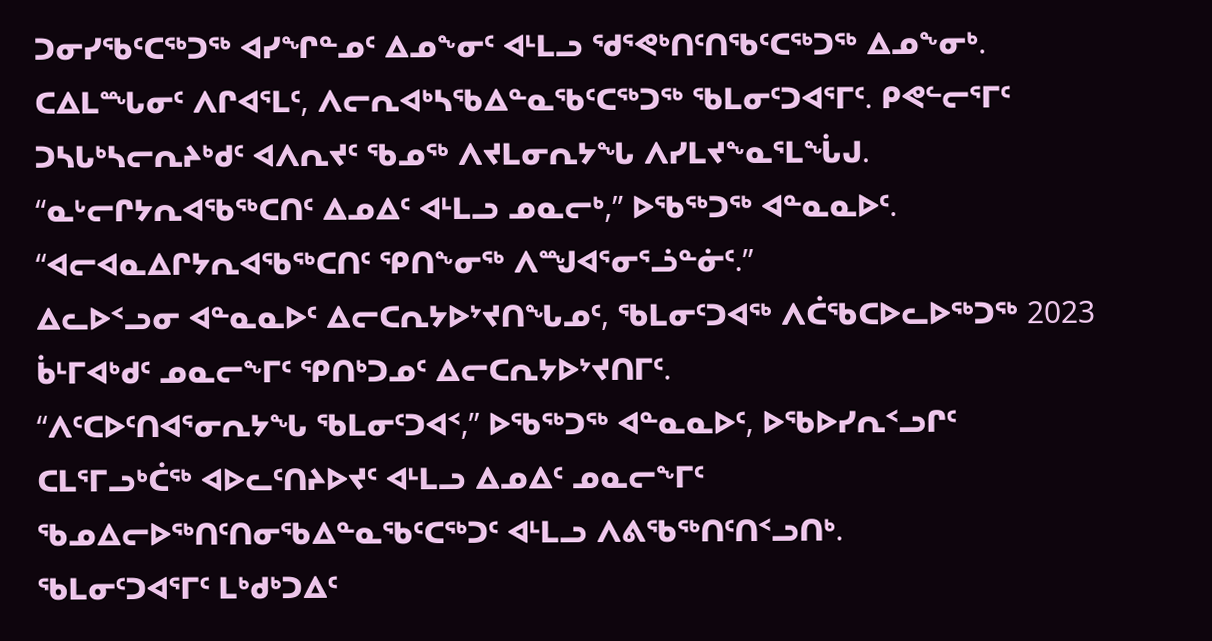ᑐᓂᓯᖃᑦᑕᖅᑐᖅ ᐊᓯᖏᓐᓄᑦ ᐃᓄᖕᓂᑦ ᐊᒻᒪᓗ ᖁᕐᕙᒃᑎᑦᑎᖃᑦᑕᖅᑐᖅ ᐃᓄᖕᓂᒃ.
ᑕᐃᒪᙵᓂᑦ ᐱᒋᐊᕐᒪᑦ, ᐱᓕᕆᐊᒃᓴᖃᐃᓐᓇᖃᑦᑕᖅᑐᖅ ᖃᒪᓂᑦᑐᐊᕐᒥᑦ. ᑭᕙᓪᓕᕐᒥᑦ ᑐᓴᒐᒃᓴᓕᕆᔨᒃᑯᑦ ᐊᐱᕆᔪᑦ ᖃᓄᖅ ᐱᔪᒪᓂᕆᔭᖓ ᐱᓯᒪᔪᖕᓇᕐᒪᖔᒍ.
“ᓇᒡᓕᒋᔭᕆᐊᖃᖅᑕᑎᑦ ᐃᓄᐃᑦ ᐊᒻᒪᓗ ᓄᓇᓕᒃ,” ᐅᖃᖅᑐᖅ ᐊᓐᓇᓇᐅᑦ. “ᐊᓕᐊᓇᐃᒋᔭᕆᐊᖃᖅᑕᑎᑦ ᕿᑎᖕᓂᖅ ᐱᙳᐊᕐᓂᕐᓘᓐᓃᑦ.”
ᐃᓚᐅᑉᓗᓂ ᐊᓐᓇᓇᐅᑦ ᐃᓕᑕᕆᔭᐅᔾᔪᑎᖓᓄᑦ, ᖃᒪᓂᑦᑐᐊᖅ ᐱᑖᖃᑕᐅᓚᐅᖅᑐᖅ 2023 ᑳᒻᒥᐊᒃᑯᑦ ᓄᓇᓕᖕᒥᑦ ᕿᑎᒃᑐᓄᑦ ᐃᓕᑕᕆᔭᐅᔾᔪᑎᒥᑦ.
“ᐱᑦᑕᐅᑦᑎᐊᕐᓂᕆᔭᖓ ᖃᒪᓂᑦᑐᐊᑉ,” ᐅᖃᖅᑐᖅ ᐊᓐᓇᓇᐅᑦ, ᐅᖃᐅᓯᕆᑉᓗᒋᑦ ᑕᒪᕐᒥᓗᒃᑖᖅ ᐊᐅᓚᑦᑎᔨᐅᔪᑦ ᐊᒻᒪᓗ ᐃᓄᐃᑦ ᓄᓇᓕᖕᒥᑦ ᖃᓄᐃᓕᐅᖅᑎᑦᑎᓂᖃᐃᓐᓇᖃᑦᑕᖅᑐᑦ ᐊᒻᒪᓗ ᐱᕕᖃᖅᑎᑦᑎᑉᓗᑎᒃ.
ᖃᒪᓂᑦᑐᐊᕐᒥᑦ ᒪᒃᑯᒃᑐᐃᑦ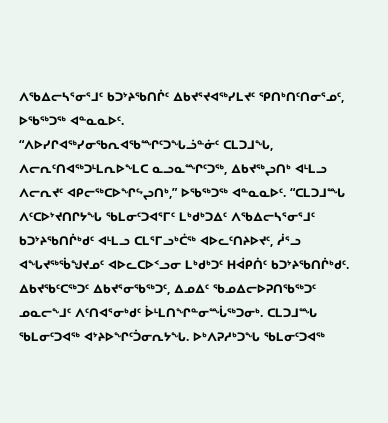ᐱᖃᐃᓕᓴᕐᓂᕐᒧᑦ ᑲᑐᔾᔨᖃᑎᒌᑦ ᐃᑲᔪᕐᔪᐊᖅᓯᒪᔪᑦ ᕿᑎᒃᑎᑦᑎᓂᕐᓄᑦ, ᐅᖃᖅᑐᖅ ᐊᓐᓇᓇᐅᑦ.
“ᐱᐅᓯᒋᐊᖅᓯᓂᖃᕆᐊᖃᙱᑦᑐᖓᓘᓐᓃᑦ ᑕᒪᑐᒧᖓ, ᐱᓕᕆᑦᑎᐊᖅᑐᒻᒪᕆᐅᖕᒪᑕ ᓇᓗᓇᙱᑦᑐᖅ, ᐃᑲᔪᖅᖢᑎᒃ ᐊᒻᒪᓗ ᐱᓕᕆᔪᑦ ᐊᑭᓕᖅᑕᐅᖏᖦᖢᑎᒃ,” ᐅᖃᖅᑐᖅ ᐊᓐᓇᓇᐅᑦ. “ᑕᒪᑐᒧᙵ ᐱᑦᑕᐅᔾᔪᑎᒋᔭᖓ ᖃᒪᓂᑦᑐᐊᕐᒥᑦ ᒪᒃᑯᒃᑐᐃᑦ ᐱᖃᐃᓕᓴᕐᓂᕐᒧᑦ ᑲᑐᔾᔨᖃᑎᒌᒃᑯᑦ ᐊᒻᒪᓗ ᑕᒪᕐᒥᓗᒃᑖᖅ ᐊᐅᓚᑦᑎᔨᐅᔪᑦ, ᓲᕐᓗ ᐊᖓᔪᖅᖄᖑᔪᓄᑦ ᐊᐅᓚᑕᐅᑉᓗᓂ ᒪᒃᑯᒃᑐᑦ ᕼᐋᑭᑏᑦ ᑲᑐᔾᔨᖃᑎᒌᒃᑯᑦ. ᐃᑲᔪᖃᑦᑕᖅᑐᑦ ᐃᑲᔪᕐᓂᖃᖅᑐᑦ, ᐃᓄᐃᑦ ᖃᓄᐃᓕᐅᕈᑎᖃᖅᑐᑦ ᓄᓇᓕᖕᒧᑦ ᐱᑦᑎᐊᕐᓂᒃᑯᑦ ᐆᒻᒪᑎᖏᓐᓂᙶᖅᑐᓂᒃ. ᑕᒪᑐᒧᙵ ᖃᒪᓂᑦᑐᐊᖅ ᐊᔾᔨᐅᖏᑦᑑᓂᕆᔭᖓ. ᐅᒃᐱᕈᓱᒃᑐᖓ ᖃᒪᓂᑦᑐᐊᖅ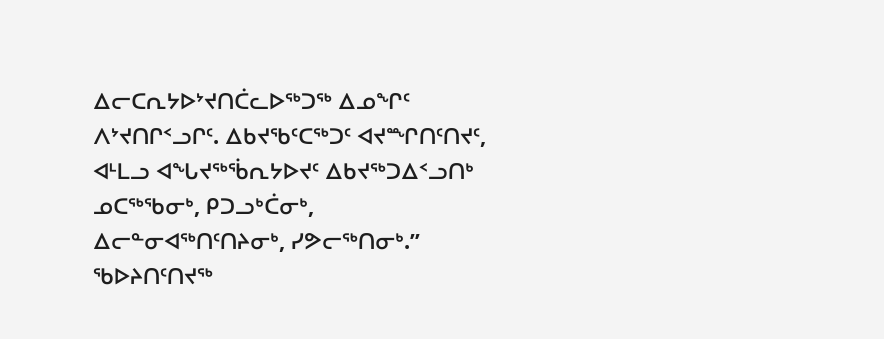ᐃᓕᑕᕆᔭᐅᔾᔪᑎᑖᓚᐅᖅᑐᖅ ᐃᓄᖏᑦ ᐱᔾᔪᑎᒋᑉᓗᒋᑦ. ᐃᑲᔪᖃᑦᑕᖅᑐᑦ ᐊᔪᙱᑎᑦᑎᔪᑦ, ᐊᒻᒪᓗ ᐊᖓᔪᖅᖄᕆᔭᐅᔪᑦ ᐃᑲᔪᖅᑐᐃᑉᓗᑎᒃ ᓄᑕᖅᖃᓂᒃ, ᑭᑐᓗᒃᑖᓂᒃ, ᐃᓕᓐᓂᐊᖅᑎᑦᑎᔨᓂᒃ, ᓯᕗᓕᖅᑎᓂᒃ.”
ᖃᐅᔨᑎᑦᑎᔪᖅ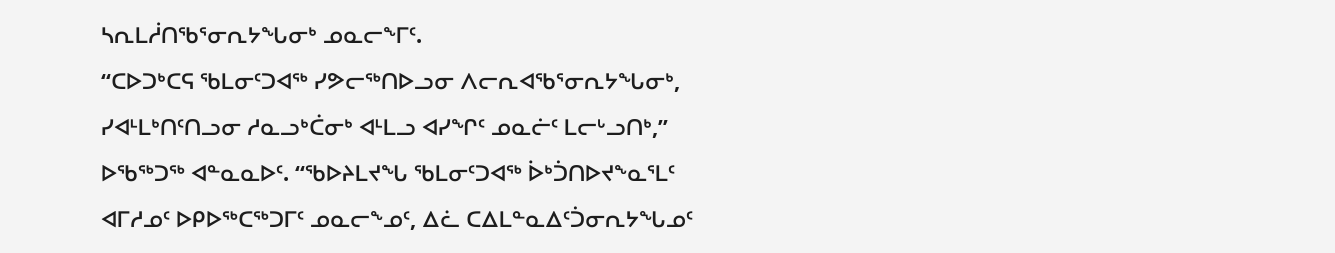ᓴᕆᒪᓲᑎᖃᕐᓂᕆᔭᖓᓂᒃ ᓄᓇᓕᖕᒥᑦ.
“ᑕᐅᑐᒃᑕᕋ ᖃᒪᓂᑦᑐᐊᖅ ᓯᕗᓕᖅᑎᐅᓗᓂ ᐱᓕᕆᐊᖃᕐᓂᕆᔭᖓᓂᒃ, ᓯᐊᒻᒪᒃᑎᑦᑎᓗᓂ ᓱᓇᓗᒃᑖᓂᒃ ᐊᒻᒪᓗ ᐊᓯᖏᑦ ᓄᓇᓖᑦ ᒪᓕᒡᓗᑎᒃ,” ᐅᖃᖅᑐᖅ ᐊᓐᓇᓇᐅᑦ. “ᖃᐅᔨᒪᔪᖓ ᖃᒪᓂᑦᑐᐊᖅ ᐆᒃᑑᑎᐅᔪᖕᓇᕐᒪᑦ ᐊᒥᓱᓄᑦ ᐅᑭᐅᖅᑕᖅᑐᒥᑦ ᓄᓇᓕᖕᓄᑦ, ᐃᓛ ᑕᐃᒪᓐᓇᐃᑦᑑᓂᕆᔭᖓᓄᑦ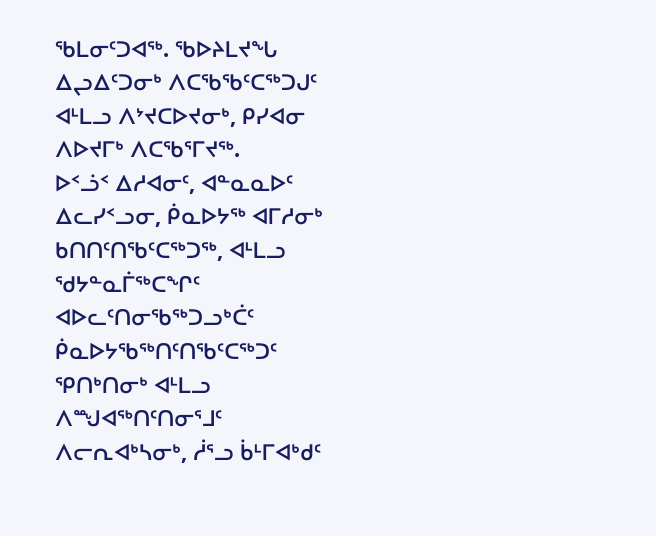ᖃᒪᓂᑦᑐᐊᖅ. ᖃᐅᔨᒪᔪᖓ ᐃᖢᐃᑦᑐᓂᒃ ᐱᑕᖃᖃᑦᑕᖅᑐᒍᑦ ᐊᒻᒪᓗ ᐱᔾᔪᑕᐅᔪᓂᒃ, ᑭᓯᐊᓂ ᐱᐅᔪᒥᒃ ᐱᑕᖃᕐᒥᔪᖅ.
ᐅᑉᓘᑉ ᐃᓱᐊᓂᑦ, ᐊᓐᓇᓇᐅᑦ ᐃᓚᓯᑉᓗᓂ, ᑮᓇᐅᔭᖅ ᐊᒥᓱᓂᒃ ᑲᑎᑎᑦᑎᖃᑦᑕᖅᑐᖅ, ᐊᒻᒪᓗ ᖁᔭᓐᓇᒦᖅᑕᖏᑦ ᐊᐅᓚᑦᑎᓂᖃᖅᑐᓗᒃᑖᑦ ᑮᓇᐅᔭᖃᖅᑎᑦᑎᖃᑦᑕᖅᑐᑦ ᕿᑎᒃᑎᓂᒃ ᐊᒻᒪᓗ ᐱᙳᐊᖅᑎᑦᑎᓂᕐᒧᑦ ᐱᓕᕆᐊᒃᓴᓂᒃ, ᓲᕐᓗ ᑳᒻᒥᐊᒃᑯᑦ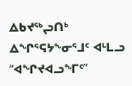ᐃᑲᔪᖅᖢᑎᒃ ᐃᖏᕐᕋᔭᖕᓂᕐᒧᑦ ᐊᒻᒪᓗ “ᐊᖏᔪᐊᓗᖕᒥᑦ”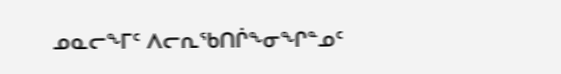ᓄᓇᓕᖕᒥᑦ ᐱᓕᕆᖃᑎᒌᖕᓂᖏᓐᓄᑦ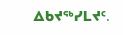ᐃᑲᔪᖅᓯᒪᔪᑦ.